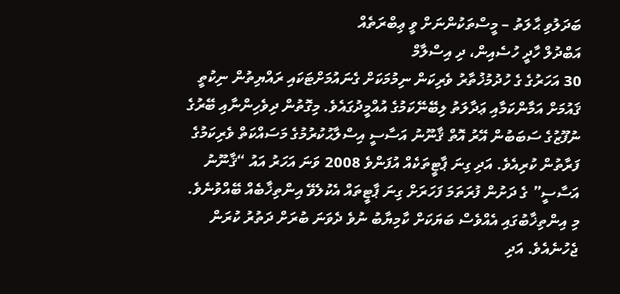ބަދަލުވި ޙާލަތު – މީސްތަކުންނަށް ވީ ޢިބްރަތެއް
އަބްދުލް ހާދީ ހުސެއިން، ދި އިސްލާމް
30 އަހަރުގެ ގެ ހުދުމުޚުތާރު ވެރިކަން ނިމުމަކަށް ގެނައުމަށްޓަކައި ރައްޔިތުން ނިކުތީ ޤައުމަށް އަމާންކަމާއި ޢަދާލަތު ލިބޭނޭކަމުގެ އުއްމީދުގައެވެ. މިގޮތުން ދިވެހިންނާއި ބޭރުގެ ނުފޫޒުގެ ސަބަބުން އޭރު އޮތް ޤާނޫނު އަސާސީ އިސްލާޙުކުރުމުގެ މަސައްކަތް ވެރިކަމުގެ ފަރާތުން ކުރިއެވެ. އަދި ގިނަ ޕާޓީތަކެއް އުފަންވެ 2008 ވަނަ އަހަރު އައު “ޤާނޫނު އަސާސީ” ގެ ދަށުން ފުރަތަމަ ފަހަރަށް ގިނަ ޕާޓީތައް އެކުލެވޭ އިންތިޚާބެއް ބޭއްވުނެވެ. މި އިންތިޚާބުގައި އެއްވެސް ބަޔަކަށް ކާމިޔާބު ނުވެ ދެވަނަ ބުރަށް ދަތުރު ކުރަން ޖެހުނެއެވެ. އަދި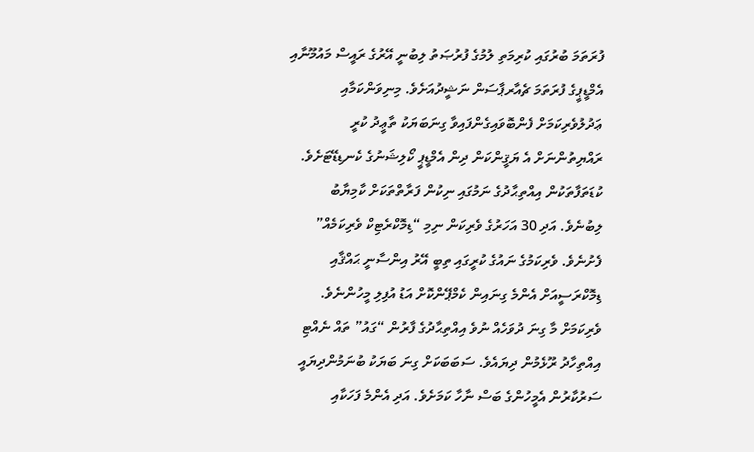ފުރަތަމަ ބުރުގައި ކުރިމަތި ލުމުގެ ފުރުޞަތު ލިބުނީ އޭރުގެ ރައީސް މައުމޫނާއި އެމްޑީޕީގެ ފުރަތަމަ ޗެއާރޕާސަން ނަޝީދުއަށެވެ. މިނިވަންކަމާއި ޢަދުލުވެރިކަމަށް ފެންބޮވައިގެންފައިވާ ގިނަބަޔަކު ތާޢީދު ކުރީ ރައްޔިތުންނަށް އެ ޔަޤީންކަން ދިން އެމްޑީޕީ ކޯލިޝަނުގެ ކެނޑިޑޭޓަށެވެ.
ކުޑަތަފާތަކުން އިއްތިޙާދުގެ ނަމުގައި ނިކުން ފަރާތްތަކަށް ކާމިޔާބު ލިބުނެވެ. އަދި 30 އަހަރުގެ ވެރިކަން ނިމި “ޑިމޮކްރެޓިކް ވެރިކަމެއް” ފެށުނެވެ. ވެރިކަމުގެ ނައުގެ ކުރީގައި ތިބީ އޭރު އިންސާނީ ޙައްޤާއި ޑިމޮކްރަސީއަށް އެންމެ ގިނައިން ކެމްޕޭންކޮށް އަޑު އުފިލި މީހުންނެވެ. ވެރިކަމަށް މާ ގިނަ ދުވަހެއް ނުވެ އިއްތިޙާދުގެ ފާރުން “ގައު” ތައް ނެއްޓި އިއްތިހާދު ރޫޅެމުން ދިޔައެވެ. ސަބަބަކަށް ގިނަ ބަޔަކު ބުނަމުންދިޔައީ ސަރުކާރުން އެމީހުންގެ ބަސް ނާހާ ކަމަށެވެ. އަދި އެންމެ ފަހަކާއި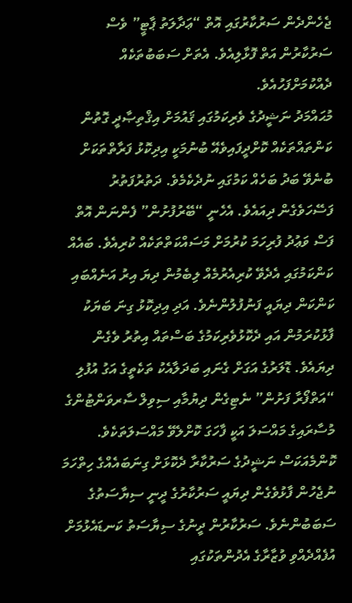ޖެހެންދެން ސަރުކާރުގައި އޮތް “ޢަދާލަތު ޕާޓީ” ވެސް ސަރުކާރުން އަތް ފޮޅާލިއެވެ. އެތަށް ސަބަބުތަކެއް ދެއްކުމަށްފަހުއެވެ.
މުޙައްމަދު ނަޝީދުގެ ވެރިކަމުގައި ޤައުމަށް އިޤްތިޞާދީ ގޮތުން ކަންތައްތަކެއް ކޮށްދީފައިވެއޭ ބުނުމަކީ އިދިކޮޅު ފަރާތްތަކަށް ބުނެވޭ ބަދު ބަހެއް ކަމުގައި ނުދެކެމެވެ. ދަތުރުފަތުރު ފަސޭހަވެގެން ދިއައެވެ. އެހެނީ “ބޭރުފުށުން” ފެންނަން އޮތް ފަސް ވަޢުދު ފުރިހަމަ ކުރުމަށް މަސައްކަތްތަކެއް ކުރިއެވެ. ބައެއް ކަންކަމުގައި އެދެވޭ ކުރިއެރުމެއް ލިބެމުން ދިޔަ އިރު އަނެއްބައި ކަންކަން ދިޔައީ ފަނުފުލުންނެވެ. އަދި އިދިކޮޅު ގިނަ ބަޔަކު ފާޅުކުރަމުން އައި ދެކޮޅުވެރިކަމުގެ ބަސްތައް އިތުރު ވެގެން ދިޔައެވެ. ޑޮލަރުގެ އަގަށް ގެނައި ބަދަލާއެކު ތަކެތީގެ އަގު އުފުލި “އަތްފޯރާ ފަށުން” ނެޓިގެން ދިޔުމާއި ސިވިލް ސާރވަންޓުންގެ މުސާރައިގެ މައްސަލަ އަކީ ފާހަގަ ކޮށްލެވޭ މައްސަލަތަކެވެ.
ކޮންމެއަކަސް ނަޝީދުގެ ސަރުކާރާ ދެކޮޅަށް ގިނަބައެއްގެ ހިތްހަމަ ނުޖެހުން ފާޅުވެގެން ދިޔައީ ސަރުކާރުގެ ދީނީ ސިޔާސަތުގެ ސަބަބުންނެވެ. ސަރުކާރުން ދީނުގެ ސިޔާސަތު ކަނޑައެޅުމަށް އުފެއްދެއްވި ވުޒާރާގެ އެދުންތަކުގައި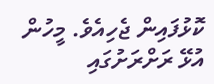ކޮޅުފައިން ޖެހިއެވެ. މީހުން އުޅޭ ރަށްރަށުގައި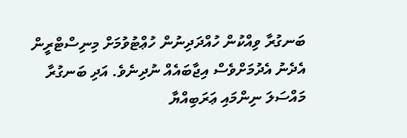ބަނގުރާ ވިއްކުން ހުއްދަދިނުން ހުޢްޓުވުމަށް މިނިސްޓްރީން އެދެނު އެދުމަށްވެސް އިޖާބައެއް ނުދިނެވެ. އަދި ބަނގުރާ މައްސަލަ ނިންމައި ޢަރަބިއްޔާ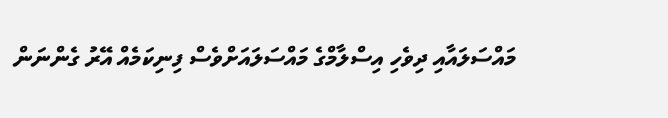މައްސަލައާއި ދިވެހި އިސްލާމްގެ މައްސަލައަށްވެސް ފިނިކަމެއް އޭރު ގެންނަން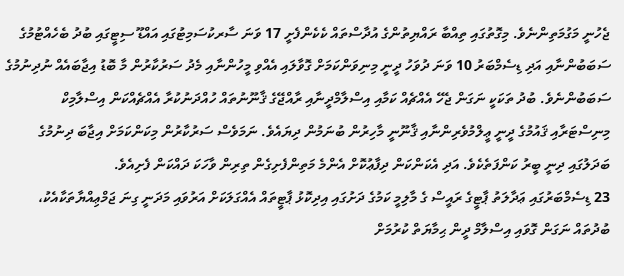ޖެހުނީ މަގުމަތިންނެވެ. މިގޮތުގައި ތިއްބާ ރައްޔިތުންގެ އުދާސްތައް ކެކެންފެށީ 17 ވަނަ ސާރކުސަމިޓުގައި އައްޑޫ ސިޓީގައި ބުދު ބެހެއްޓުމުގެ ސަބަބުންނާއި އަދި ޑިސެމްބަރު 10 ވަނަ ދުވަހު ދީނީ މިނިވަންކަމަށް ގޮވާލައި އެއްވި މީހުންނާއި މެދު ސަރުކާރުން މާ ބޮޑު އިޖާބައެއް ނުދިނުމުގެ ސަބަބުންނެވެ. ބުދު ތަކަކީ ނަގަން ޖެހޭ އެއްޗެއް ކަމާއި އިސްލާމްދީނާއި ރާއްޖޭގެ ޤާނޫނުތައް ހުއްދަނުކުރާ އެއްޗެއްކަން އިސްލާމިކް މިނިސްޓަރާއި ޤައުމުގެ ދީނީ ޢީލްމުވެރިންނާއި ޤާނޫނީ މާހިރުން ބުނަމުން ދިޔައެވެ. ނަމަވެސް ސަރުކާރުން މިކަންކަމަށް އިޖާބަ ދިނުމުގެ ބަދަލުގައި ދިނީ ބީރު ކަންފަތެކެވެ. އަދި އެކަންކަން ދިފާޢުކޮށް އެންމެ މަތިންފެށިގެން ތިރިން ވާހަކަ ދައްކަން ފެށިއެވެ.
23 ޑިސެމްބަރުގައި ޢަދާލަތު ޕާޓީގެ ރައީސް ގެ މާލިމީ ކަމުގެ ދަށުގައި އިދިކޮޅު ޕާޓީތައް އެއްގަލަކަށް އަރުވައި މަދަނީ ގިނަ ޖަމްޢިއްޔާތަކާއެކު، ބުދުތައް ނަގަން ގޮވައި އިސްލާމް ދީން ޙިމާޔަތް ކުރުމަށް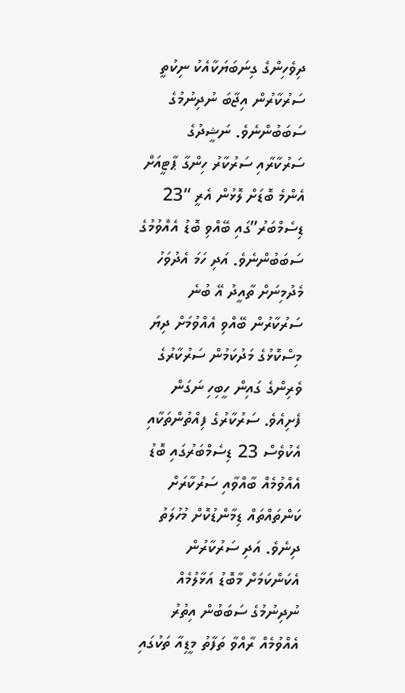ދިވެހިންގެ ގިނަބަޔަކާއެކު ނިކުތީ ސަރުކާރުން އިޖާބަ ނުދިނުމުގެ ސަބަބުންނެވެ. ނަޝީދުގެ ސަރުކާރާއި ސަރުކާރު ހިންގާ ޕާޓީއަށް އެންމެ ބޮޑަށް ލޮޅުން އެރީ “23 ޑިސެމްބަރު”ގައި ބޭއްވި ބޮޑު އެއްވުމުގެ ސަބަބުންނެވެ. އަދި ހަމަ އެދުވަހު މެދުމިނަށް ތާއީދު އޭ ބުނެ ސަރުކާރުން ބޭއްވި އެއްވުމަށް ދިޔަ މިސްކޮޅުގެ މަދުކަމުން ސަރުކާރުގެ ވެރިންގެ ގައިން ހީބިހި ނަގަން ފެށިއެވެ. ސަރުކާރުގެ ފިއްތުންތަކާއި އެކުވެސް 23 ޑިސެމްބަރުގައި ބޮޑު އެއްވުމެއް ބާއްވާއި ސަރުކާރަށް ކަންތައްތައް ޑިމާންޑުކޮށް މުހުލަތު ދިނެވެ. އަދި ސަރުކާރުން އެކަންކަމަށް މާބޮޑު އަޅާލުމެއް ނުދިނުމުގެ ސަބަބުން އިތުރު އެއްވުމެއް ރާއްވާ ތަފާތު މީޑިއާ ތަކުގައި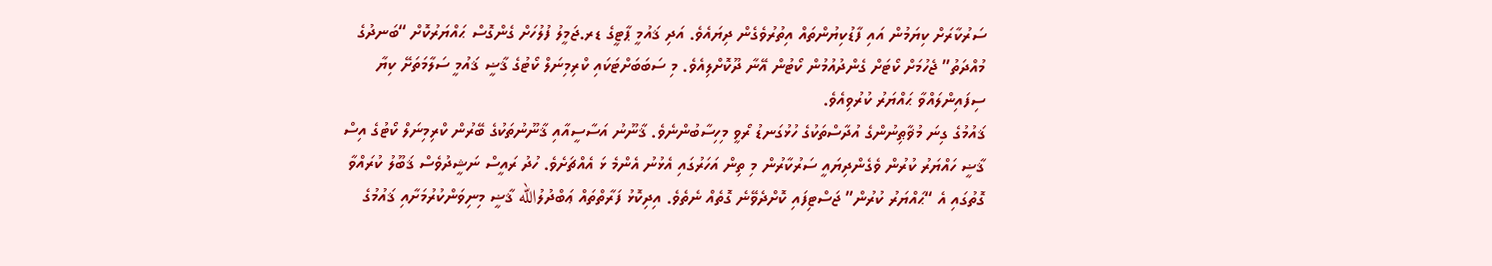ސަރުކާރަށް ކިޔަމުން އައި ފާޑުކިޔުންތައް އިތުރުވެގެން ދިޔައެވެ. އަދި ޤައުމީ ޕާޓީގެ ޑރ.ޖަމީލު ފުލުހަށް ގެންގޮސް ޙައްޔަރުކޮށް “ބަނދުގެ މުއްދަތު” ޖެހުމަށް ކޯޓަށް ގެންދުއުމުން ކޯޓުން އޭނާ ދޫކޮށްލިއެވެ. މި ސަބަބަށްޓަކައި ކްރިމިނަލް ކޯޓުގެ ޤާޟީ ޤައުމީ ސަލާމަތަށޭ ކިޔާ ސިފައިންލައްވާ ޙައްޔަރު ކުރުވިއެވެ.
ޤައުމުގެ ގިނަ މުޥާޠިނުންގެ އުދާސްތަކުގެ ހުޅުގަނޑު ރޯވީ މިހިސާބުންނެވެ. ޤާނޫނު އަސާސީއާއި ޤާނޫނުތަކުގެ ބޭރުން ކްރިމިނަލް ކޯޓުގެ އިސް ޤާޟީ ހައްޔަރު ކުރުން ވެގެންދިޔައީ ސަރުކާރުން މި ތިން އަހަރުގައި އެޅުނު އެންމެ ޅަ އެއްޗަށެވެ. ހުދު ރައީސް ނަޝީދުވެސް ޤަބޫލު ކުރައްވާ ގޮތުގައި އެ “ޙައްޔަރު ކުރުން” ޖަސްޓިފައި ކޮށްދެވޭނެ ގޮތެއް ނެތެވެ. އިދިކޮޅު ފަރާތްތައް ޢަބްދުލުالله ޤާޟީ މިނިވަންކުރުމަށާއި ޤައުމުގެ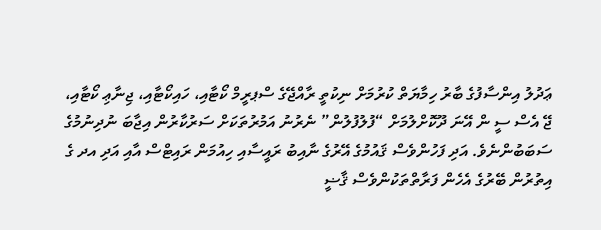ޢަދުލު އިންސާފުގެ ބާރު ހިމާޔަތް ކުރުމަށް ނިކުތީ ރާއްޖޭގެ ސްޕރީމް ކޯޓާއި، ހައިކޯޓާއި، ޖިނާޢި ކޯޓާއި، ޖޭ އެސް ސީ ން އޭނަ ދޫކޮށްލުމަށް “ފުލުފުލުން” ނެރުނު އަމުރުތަކަށް ސަރުކާރުން އިޖާބަ ނުދިނުމުގެ ސަބަބުންނެވެ. އަދި ފަހުންވެސް ޤައުމުގެ އޭރުގެ ނާއިބު ރައީސާއި ހިއުމަން ރައިޓްސް އާއި އަދި އދ ގެ އިތުރުން ބޭރުގެ އެހެން ފަރާތްތަކުންވެސް ޤާޟީ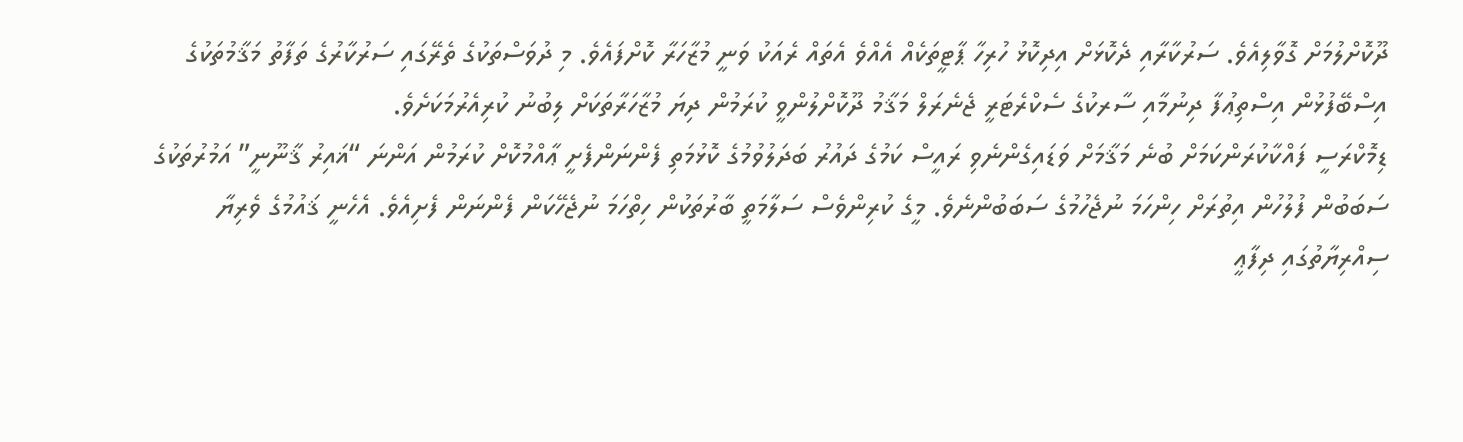ދޫކޮށްލުމަށް ގޮވާލިއެވެ. ސަރުކާރާއި ދެކޮޅަށް އިދިކޮޅު ހުރިހާ ޕާޓީތަކެއް އެއްވެ އެތައް ރެއަކު ވަނީ މުޒާހަރާ ކޮށްފައެވެ. މި ދުވަސްތަކުގެ ތެރޭގައި ސަރުކާރުގެ ތަފާތު މަޤާމުތަކުގެ އިސްބޭފުޅުން އިސްތިޢުފާ ދިނުމާއި ސާރކުގެ ސެކްރެޓަރީ ޖެނެރަލް މަޤާމު ދޫކޮށްލުންވީ ކުރަމުން ދިޔަ މުޒާހަރާތަކަށް ލިބުނު ކުރިއެރުމަކަށެވެ.
ޑިމޮކްރަސީ ފައްކާކުރަންކަމަށް ބުނެ މަޤާމަށް ވަޑައިގެންނެވި ރައީސް ކަމުގެ ދައުރު ބަދަލުވުމުގެ ކޮޅުމަތި ފެންނަންފެށީ ޢާއްމުކޮށް ކުރަމުން އަންނަ “ޣައިރު ޤާނޫނީ” އަމުރުތަކުގެ ސަބަބުން ފުލުހުން އިތުރަށް ހިންހަމަ ނުޖެހުމުގެ ސަބަބުންނެވެ. މީގެ ކުރިންވެސް ސަލާމަތީ ބާރުތަކުން ހިތްހަމަ ނުޖެހޭކަން ފެންނަން ފެށިއެވެ. އެހެނީ ޤައުމުގެ ވެރިޔާ ސިއްރިޔާތުގައި ދިފާޢީ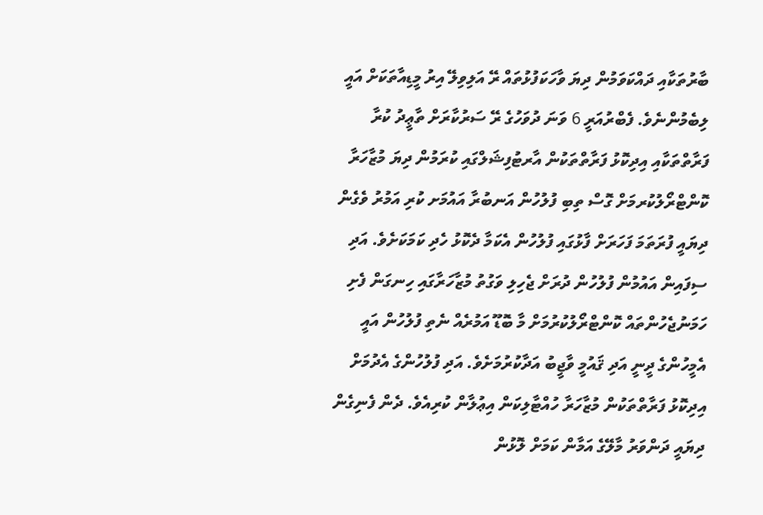ބާރުތަކާއި ދައްކަވަމުން ދިޔަ ވާހަކަފުޅުތައް ރޭ އަލިވިލޭ އިރު މީޑިއާތަކަށް އައީ ލިބެމުންނެވެ. ފެބްރުއަރީ 6 ވަނަ ދުވަހުގެ ރޭ ސަރުކާރަށް ތާޢީދު ކުރާ ފަރާތްތަކާއި އިދިކޮޅު ފަރާތްތަކުން އާރޓުފިޝަލްގައި ކުރަމުން ދިޔަ މުޒާހަރާ ކޮންޓްރޯލުކުރމަށް ގޮސް ތިބި ފުލުހުން އަނބުރާ އައުމަށ ކުރި އަމުރު ވެގެން ދިޔައީ ފުރަތަމަ ފަހަރަށް ފާޅުގައި ފުލުހުން އެކަމާ ދެކޮޅު ހެދި ކަމަކަށެވެ. އަދި ސިފައިން އައުމުން ފުލުހުން ދުރަށް ޖެހިލި ވަގުތު މުޒާހަރާގައި ހިނގަން ފެށި ހަމަނުޖެހުންތައް ކޮންޓްރޯލުކުރުމަށް މާ ބޮޑޫ އަމުރެއް ނެތި ފުލުހުން އައީ އެމީހުންގެ ދީނީ އަދި ޤައުމީ ވާޖީބު އަދާކުރުމަށެވެ. އަދި ފުލުހުންގެ އެދުމަށް އިދިކޮޅު ފަރާތްތަކުން މުޒާހަރާ ހުއްޓާލިކަން އިޢުލާން ކުރިއެވެ. ދެން ފެނިގެން ދިޔައީ ދަންވަރު މާލޭގެ އަމާން ކަމަށް ލޮޅުން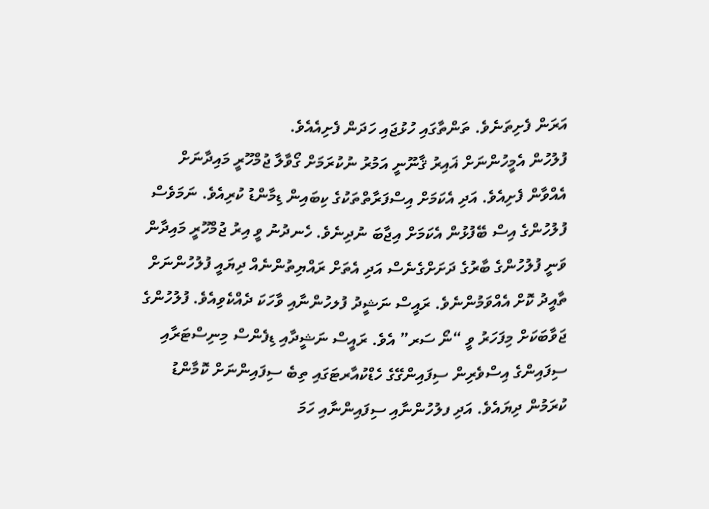އަރަން ފެށިތަނެވެ. ތަންތާގައި ހުޅުޖައި ހަދަން ފެށިއެއެވެ.
ފުލުހުން އެމީހުންނަށް ޣައިރު ޤާނޫނީ އަމުރު ނުކުރަމަށް ގޯވާލާ ޖުމްހޫރީ މައިދާނަށް އެއްވާން ފެށިއެވެ. އަދި އެކަމަށް އިސްފަރާތްތަކުގެ ކިބައިން ޑިމާންޑު ކުރިއެވެ. ނަމަވެސް ފުލުހުންގެ އިސް ބޭފުޅުން އެކަމަށް އިޖާބަ ނުދިނެވެ. ހެނދުނު ވީ އިރު ޖުމްހޫރީ މައިދާން ވަނީ ފުލުހުންގެ ބާރުގެ ދަށަށްގެނެސް އަދި އެތަށް ރައްޔިތުންނެއް ދިޔައީ ފުލުހުންނަށް ތާއީދު ކޮށް އެއްވަމުންނެވެ. ރައީސް ނަޝީދު ފުލހުންނާއި ވާހަކަ ދެއްކެވިއެވެ. ފުލުހުންގެ ޖަވާބަކަށް މިފަހަރު ވީ “ނޯ ސަރ” އެވެ. ރައީސް ނަޝީދާއި ޑިފެންސް މިނިސްޓަރާއި ސިފައިންގެ އިސްވެރިން ސިފައިންގޭގެ ހެޑްކުއާރޓަގައި ތިބެ ސިފައިންނަށް ކޮމާންޑު ކުރަމުން ދިޔައެވެ. އަދި ފލުހުންނާއި ސިފައިންނާއި ހަމަ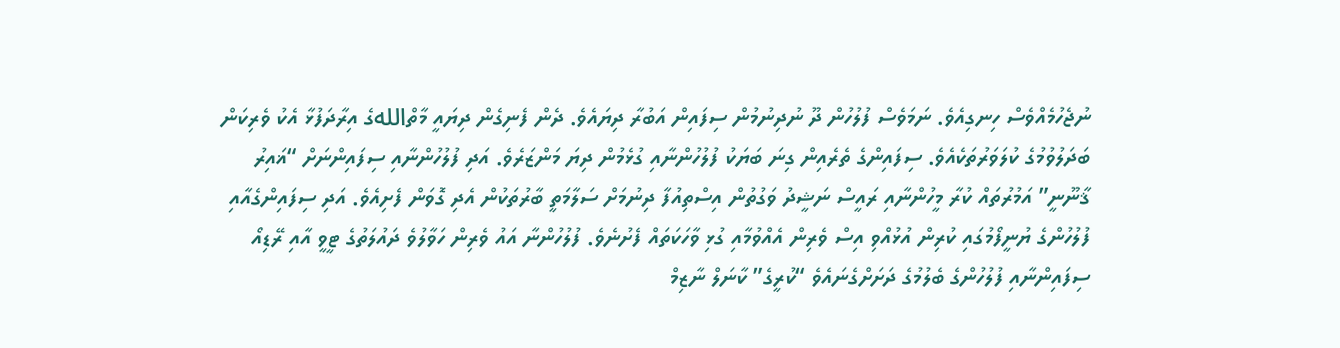ނުޖެހުމެއްވެސް ހިނގިއެވެ. ނަމަވެސް ފުލުހުން ދޫ ނުދިނުމުން ސިފައިން އަބުރާ ދިޔައެވެ. ދެން ފެނިގެން ދިޔައީ މާތްاللهގެ އިރާދަފުޅާ އެކު ވެރިކަން ބަދަލުވުމުގެ ކުލަވަރުތަކެއެވެ. ސިފައިންގެ ތެރެއިން ގިނަ ބަޔަކު ފުލުހުންނާއި ގުޅެމުން ދިޔަ މަންޒަރެވެ. އަދި ފުލުހުންނާއި ސިފައިންނަށް “ޣައިރު ޤާނޫނީ” އަމުރުތައް ކުރާ މީހުންނާއި ރައީސް ނަޝީދު ވަގުތުން އިސްތިއުފާ ދިނުމަށް ސަލާމަތީ ބާރުތަކުން އެދި ގޮވަން ފެށިއެވެ. އަދި ސިފައިންގެއާއި ފުލުހުންގެ ޔުނީފޯމުގައި ކުރިން އުޅުއްވި އިސް ވެރިން އެއްވުމާއި ގުޅި ވާހަކަތައް ފެށުނެވެ. ފުލުހުންނާ އައު ވެރިން ހަވާލުވެ ދައުލަތުގެ ޓީވީ އާއި ރޭޑިއޯ ސިފައިންނާއި ފުލުހުންގެ ބެލުމުގެ ދަށަށްގެނައެވެ “ކުރީގެ” ކާނަލް ނާޒިމް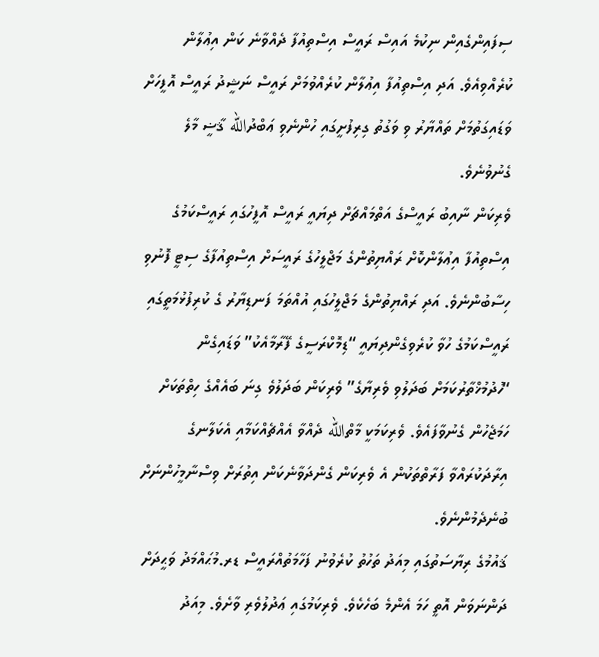ސިފައިންގެއިން ނިކުމެ އައިސް ރައީސް އިސްތިއުފާ ދެއްވާނެ ކަން އިޢުލާން ކުރެއްވިއެވެ. އަދި އިސްތިއުފާ އިޢުލާން ކުރެއްވުމަށް ރައީސް ނަޝީދު ރައީސް އޮފީހަށް ވަޑައިގަތުމަށް ތައްޔާރު ވި ވަގުތު ގިރިފުށީގައި ހުންނެވި ޢަބްދުالله ޤާޟީ މާލެ ގެނުވުނެވެ.
ވެރިކަން ނާއިބު ރައީސްގެ އަތްމައްޗަށް ދިޔައީ ރައީސް އޮފީހުގައި ރައީސްކަމުގެ އިސްތިއުފާ އިޢުލާންކޮށް ރައްޔިތުންގެ މަޖްލީހުގެ ރައީސަށް އިސްތިއުފާގެ ސިޓީ ފޮނުވި ހިސާބުންނެވެ. އަދި ރައްޔިތުންގެ މަޖްލީހުގައި އުއްތަމަ ފަނޑިޔާރު ގެ ކުރިފުޅުމަތީގައި ރައީސްކަމުގެ ހުވާ ކުރެވިގެންދިޔައީ “ޑިމޮކްރަސީގެ ފޭރާމާއެކު” ވަޑައިގެން “ހުދުމުޚްތާރުކަމަށް ބަދަލުވި ވެރިޔާގެ” ވެރިކަން ބަދަލުވެ ގިނަ ބައެއްގެ ހިތްތަކަށް ހަމަޖެހުން ގެނުވާފައެވެ. ވެރިކަމަކީ މާތްالله ދެއްވާ އެއްޗެއްކަމާއި އެކަލާނގެ އިރާދަކުރައްވާ ފަރާތްތަކުން އެ ވެރިކަން ގެންދަވާނެކަން އިތުރަށް ވިސްނާމީހުންނަށް ބުނެދެމުންނެވެ.
ޤައުމުގެ ރިޔާސަތުގައި މިއަދު ތަހުތު ކުރެވުނު ފަހާމަތުއްރައީސް ޑރ.މުޙައްމަދު ވަޙީދަށް ދަންނަވަން އޮތީ ހަމަ އެންމެ ބަހެކެވެ. ވެރިކަމުގައި ޢަދުލުވެރި ވާށެވެ. މިއަދު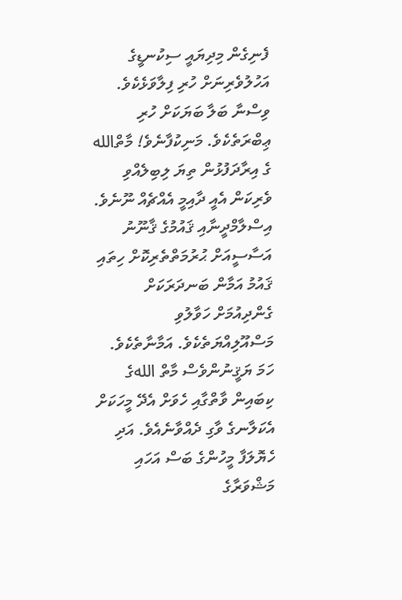ފެނިގެން މިދިޔައީ ސިކުނޑީގެ އަހުލުވެރިނަށް ހުރި ފިލާވަޅެކެވެ. ވިސްނާ ބަލާ ބަޔަކަށް ހުރި ޢިބްރަތެކެވެ. މަނިކުފާނެވެ! މާތްالله ގެ އިރާދަފުޅުން ތިޔަ ލިބިލެއްވި ވެރިކަން އެއީ ދާއިމީ އެއްޗެއް ނޫނެވެ. އިސްލާމްދީނާއި ޤައުމުގެ ޤާނޫނު އަސާސީއަށް ޙުރުމަތްތެރިކޮށް ހިތައި ޤައުމު އަމާން ބަނދަރަކަށް ގެންދިއުމަށް ހަވާލުވި މަސްއޫލިއްޔަތެކެވެ. އަމާނާތެކެވެ. ހަމަ ޔަޤީނުންވެސް މާތް اللهގެ ކިބައިން ވާތްގާއި ހެވަށް އެދޭ މީހަކަށް އެކަލާނގެ ވާގި ދެއްވާނެއެވެ. އަދި ހެޔޮލަފާ މީހުންގެ ބަސް އަހައި މަޝްވަރާގެ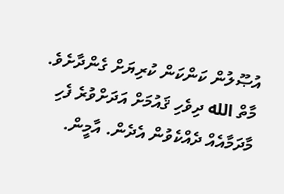އުޞޫލުން ކަންކަން ކުރިޔަށް ގެންދާށެވެ. މާތް الله ދިވެހި ޤައުމަށް އަދަށްވުރެ ފެހި މާދަމާއެއް ދެއްކެވުން އެދެން. އާމީން.